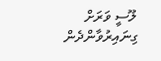ލޫސީ ވަރަށް ގިނައިރުވާންދެން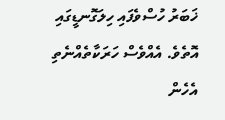ޚަބަރު ހުސްވެފައި ހިލަގޮނޑީގައި އޮތެވެ. އެއްވެސް ހަރަކާތެއްނެތި އެހެން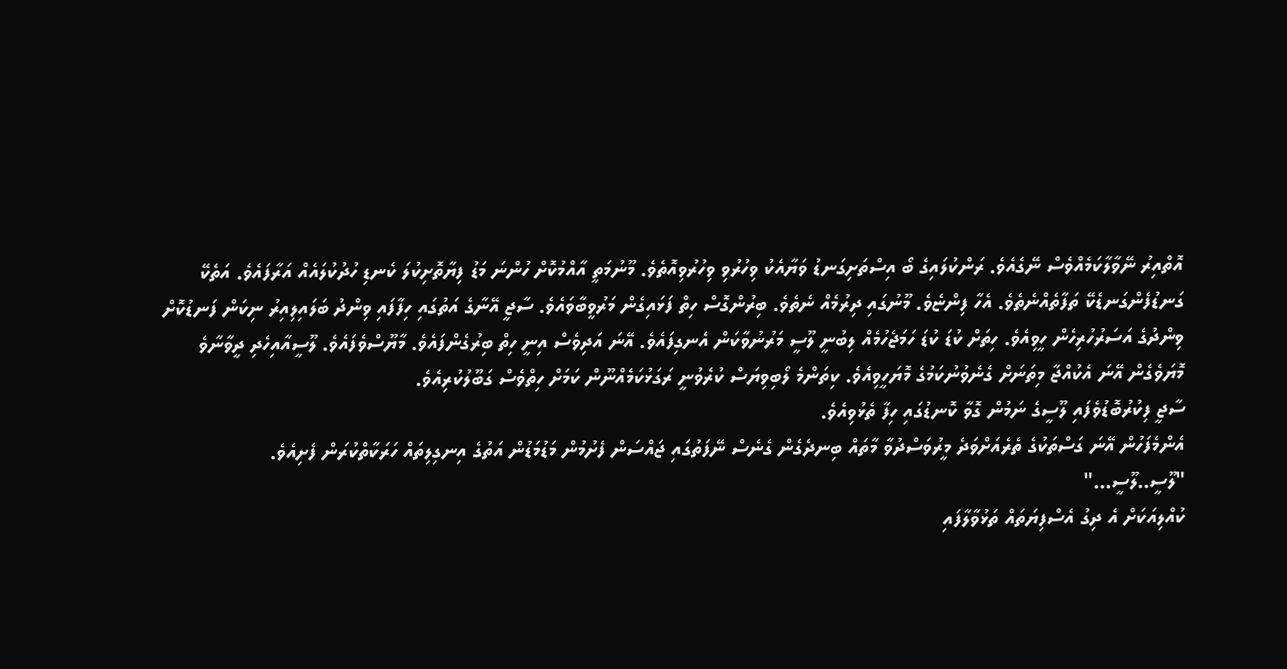އޮތްއިރު ނޭވާލާކަމެއްވެސް ނޭގެއެވެ. ރަންކުލައިގެ ބޯ އިސްތަށިގަނޑު ވަޔާއެކު ވިހުރުވި ވިހުރުވިއޮތެވެ. މޫނުމަތީ އާއްމުކޮށް ހުންނަ މަޑު ފިޔާތޮށިކުލަ ކެނޑި ހުދުކުލައެއް އަރާފައެވެ. އަތެކޭ ގަނޑުފެންގަނޑެކޭ ތަފާތެއްނެތެވެ. އެހާ ފިންޏެވެ. މޫނުގައި ދިރުމެއް ނެތެވެ. ބިރުންގޮސް ހިތް ފަޅައިގެން މަރުވީބާވައެވެ. ސާޖީ އޭނާގެ އަތުގައި ހިފާފައި ވިންދު ބަލައިލިއިރު ނިކަން ފަނޑުކޮށް ވިންދުގެ އަސަރުހުރިހެން ހީވިއެވެ. ހިތަށް ކުޑަ ކުޑަ ހަމަޖެހުމެއް ލިބުނީ ލޫސީ މަރުނުވާކަން އެނގިފައެވެ. އޭނަ އަދިވެސް އިނީ ހިތް ބިރުގެންފައެވެ. މާޔޫސްވެފައެވެ. ލޫސީއާއިހެދި ދީވާނާވެ މޮޔަވެގެން އޭނަ އެކުއްޖާ މިތަނަށް ގެނެވުނުކަމުގެ މޮޔަހީވިއެވެ. ކިތަންމެ ލޯބިވިޔަސް ކުރެވުނީ ރަގަޅުކަމެއްނޫން ކަމަށް ހިތްވެސް ގަބޫލުކުރިއެވެ.
ސާޖީ ފިކުރުބޮޑުވެފައި ލޫސީގެ ނަމުން ގޮވާ ކޮނޑުގައި ހިފާ ތެޅުވިއެވެ.
އެންމެފަހުން އޭނަ ގަސްތަކުގެ ތެރެއަށްވަދެ މީރުވަސްދުވާ މާތައް ބިނދެގެން ގެނެސް ނޭފަތުގައި ޖައްސަން ފެށުމުން މަޑުމަޑުން އަތުގެ އިނގިލިތައް ހަރަކާތްކުރަން ފެށިއެވެ.
"ލޫސީ..ލޫސީ..."
ކުއްލިއަކަށް އެ ދިގު އެސްފިޔަތައް ތަޅުވާލާފައި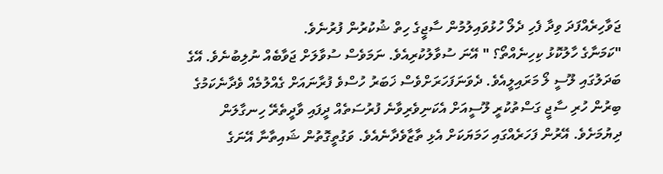ޖަވާހިރެއްފަދަ ވިދާ ފެހި ދެލޯ ހުޅުވައިލުމުން ސާޖީގެ ހިތް ޝުކުރުން ފުރުނެވެ.
"ކަމަނާގެ ހާލުކޮޅު ކިހިނެއްތޯ؟ " އޭނަ ސުވާލުކުރިއެވެ. ނަމަވެސް ސުވާލަށް ޖަވާބެއް ނުލިބުނެވެ. އޭގެ ބަދަލުގައި ލޫސީ ލޯ މަރައިލީއެވެ. ދެވަނަފަހަރަށްވެސް ޚަބަރު ހުސްވެ ފުރާނައަށް ގެއްލުމެއް ވެދާނެކަމުގެ ބިރުން ހުރި ސާޖީ ގަސްތުކުރީ ލޫސީއަށް އެކަނިވެރިވާނެ ފުރުސަތެއް ދީފައި ވާދީތެރޭ ހިނގާލަން ދިޔުމަށެވެ. އޭރުން ފަހަރެއްގައި ހަމަޔަކަށް އެޅި ތާޒާވެދާނެއެވެ. ވަގުތީގޮތުން ޝައިތާނާ އޭނަގެ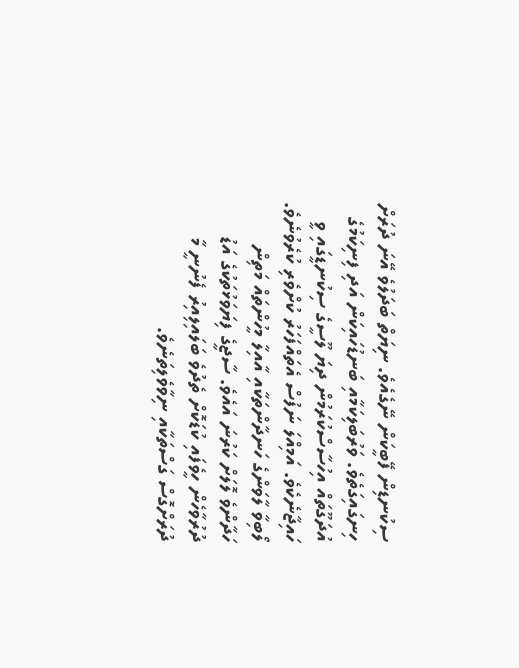ސިކުނޑިން ފޭބީކަން ނޭގެއެވެ. ނިޔަތް ބަދަލުވެ އޭނަ ދުރަށް ހިނގައިގަތެވެ. ވަރުބަލިކަމާއި ބަނޑުހައިކަން އަދި ފިނިކަމުގެ އުދަގޫތައް އިހުސާސްކުރަމުން ދިޔަ ލޫސީގެ ސިކުނޑީގައި ވީ ހައިޖާނެކެވެ. އަމިއްލަ ނަފުސް އެތައްފަހަރު ކުށްވެރި ކުރެވުނެވެ. ލޯބިވާ ލާވަންގެ ހަނދާންތަކާއި އާއިލާ މީހުންތައް މަތިން ހަދާންވެ ލޮލަށް ކަރުނަ އައެވެ. ސާޖީގެ ފިޔަވަޅުތަކުގެ އަޑު ދުރުވާހެން ހީވެފައި ކުޑަކޮށް ތެދުވެ ބަލައިލިއިރު ފެނުނީ މާ ދުރަށްގޮސް ގަސްތަކާއި ނިވާވެލިތަނެވެ.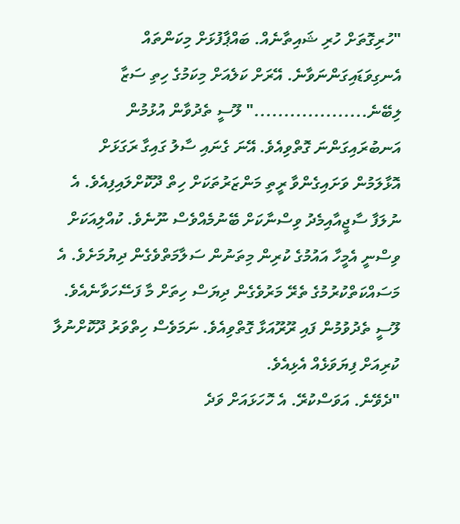"ހުރިގޮތަށް ހުރި ޝައިތާނެއް. ބައްޕާފުޅަށް މިކަންތައް އެނގިވަޑައިގަންނަވާނެ. އޭރަށް ކަލެއަށް މިކަމުގެ ހިތި ސަޒާ ލިބޭނެ..................." ލޫސީ ތެދުވާން އުޅުމުން އަނބުރައިގަންނަ ގޮތްވިއެވެ. އޭނަ ގެނައި ސާލު ގައިގާ ރަގަޅަށް އޮޅާލަމުން ވަށައިގެންވާ ރީތި މަންޒަރުތަކަށް ހިތް ދޫކޮށްލައިފިއެވެ. އެ ނުލަފާ ސާޖީއާއިމެދު ވިސްނާކަށް ބޭނުމެއްވެސް ނޫނެވެ. ކުއްލިއަކަށް ވިސްނީ އެމީހާ އައުމުގެ ކުރިން މިތަނުން ސަލާމަތްވެގެން ދިޔުމަށެވެ. އެ މަސައްކަތްކުރުމުގެ ތެރޭ މަރުވެގެން ދިޔަސް ހިތަށް މާ ފަސޭހަވާނެއެވެ.
ލޫސީ ތެދުވުމުން ފައި ރޫރޫއަޅާ ގޮތްވިއެވެ. ނަމަވެސް ހިތްވަރު ދޫކޮށްނުލާ ކުރިއަށް ފިޔަވަޅެއް އެޅިއެވެ.
"ދެވޭނެ. އަވަސްކުރޭ. އެ ހޮހަޅައަށް ވަދެ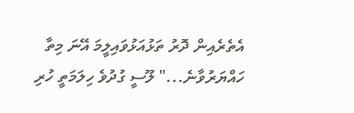އެތެރެއިން ދޮރު ތަޅުއަޅުވައިލީމަ އޭނަ މިތާ ހައްޔަރުވާނެ..." ލޫސީ ގުދުވެ ހިލަމަތީ ހުރި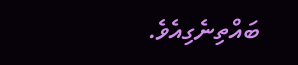ބައްތިނެގިއެވެ.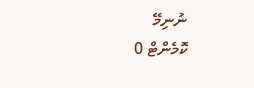ނުނިމޭ
ކޮމެންޓް 0